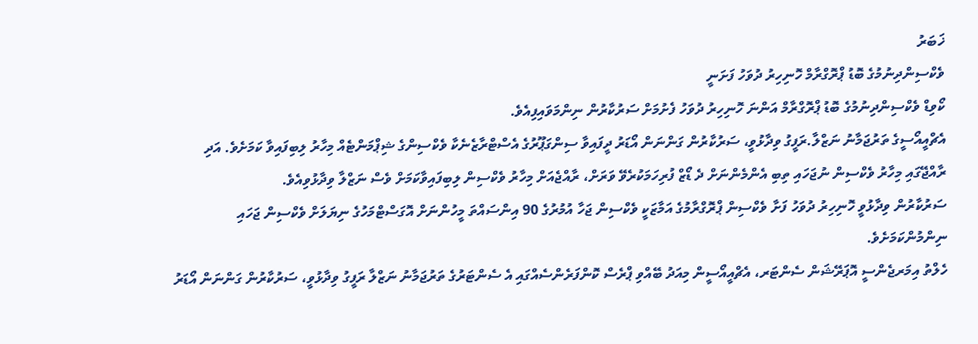ޚަބަރު
ވެކްސިންދިނުމުގެ ބޮޑު ޕްރޮގްރާމް ހޮނިހިރު ދުވަހު ފަށަނީ
ކޯވިޑް ވެކްސިންދިނުމުގެ ބޮޑު ޕްރޮގްރާމް އަންނަ ހޮނިހިރު ދުވަހު ފެށުމަށް ސަރުކާރުން ނިންމަވައިފިއެވެ.
އެޗްއީއޯސީގެ ތަރުޖަމާނު ނަޒްލާ.ރަފީގު ވިދާޅުވީ، ސަރުކާރުން ގަންނަން އޯޑަރު ދީފައިވާ ސިންގަޕޫރުގެ އެސްޓްރާޒެނެކާ ވެކްސިންގެ ޝިޕްމަންޓެއް މިހާރު ލިބިފައިވާ ކަމަށެވެ. އަދި ރާއްޖޭގައި މިހާރު ވެކްސިން ނުޖަހައި ތިބި އެންމެންނަށް ދެ ޑޯޒް ފުރިހަމަކުރެވޭ ވަރަށް، ރާއްޖެއަށް މިހާރު ވެކްސިން ލިބިފައިވާކަމަށް ވެސް ނަޒްލާ ވިދާޅުވިއެވެ.
ސަރުކާރުން ވިދާޅުވީ ހޮނިހިރު ދުވަހު ފަށާ ވެކްސިން ޕްރޮގްރާމުގެ އަމާޒަކީ ވެކްސިން ޖަހާ އުމުރުގެ 90 އިންސައްތަ މީހުންނަށް އޮގަސްޓްމަހުގެ ނިޔަލަށް ވެކްސިން ޖަހައި ނިންމުންކަމަށެވެ.
ހެލްތު އިމަރޖެންސީ އޮޕަރޭޝަން ސެންޓަރ، އެޗްއީއޯސީން މިއަދު ބޭއްވި ޕްރެސް ކޮންފަރެންސެއްގައި އެ ސެންޓަރުގެ ތަރުޖަމާނު ނަޒްލާ ރަފީގު ވިދާޅުވީ، ސަރުކާރުން ގަންނަން އޯޑަރު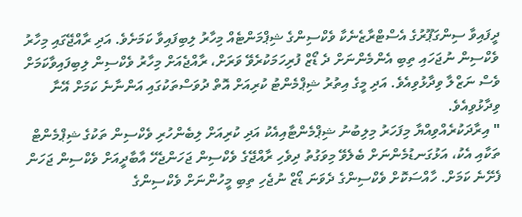ދީފައިވާ ސިންގަޕޫރުގެ އެސްޓްރާޒެނެކާ ވެކްސިންގެ ޝިޕްމަންޓެއް މިހާރު ލިބިފައިވާ ކަމަށެވެ. އަދި ރާއްޖޭގައި މިހާރު ވެކްސިން ނުޖަހައި ތިބި އެންމެންނަށް ދެ ޑޯޒް ފުރިހަމަކުރެވޭ ވަރަށް، ރާއްޖެއަށް މިހާރު ވެކްސިން ލިބިފައިވާކަމަށް ވެސް ނަޒްލާ ވިދާޅުވިއެވެ. އަދި މީގެ އިތުރު ޝިޕްމެންޓު ކުރިއަށް އޮތް ދުވަސްތަކުގައި އަންނާނެ ކަމަށް އޭނާ ވިދާޅުވިއެވެ.
" އިރާދަކުރެއްވިއްޔާ މިފަހަރު މިލިބުނު ޝިޕްމެންޓާއިއެކު އަދި ކުރިއަށް ލިބެންހުރި ވެކްސިން ތަކުގެ ޝިޕްމެންޓް ތަކާއި އެކު، އަޅުގަނޑުމެންނަށް ބެލެވޭ މިވަގުތު ދިވެހި ރާއްޖޭގެ ވެކްސިން ޖަހަންޖެހޭ އާބާދީއަށް ވެކްސިން ޖަހަން ފެށޭނެ ކަމަށް. ހާއްސަކޮށް ވެކްސިންގެ ދެވަނަ ޑޯޒް ނުޖެހި ތިބި މީހުންނަށް ވެކްސިންގެ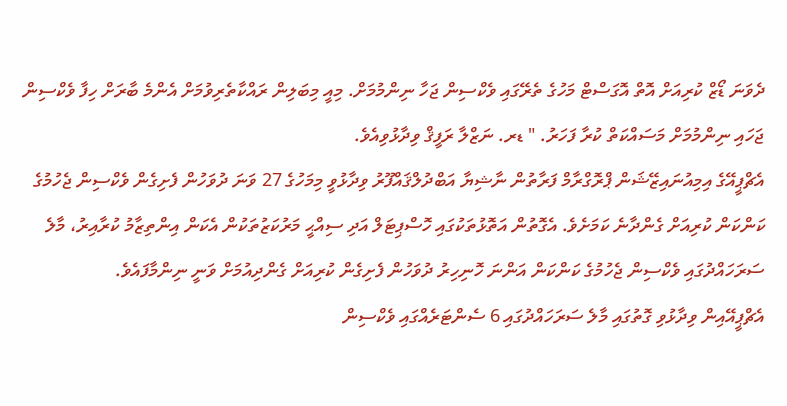ދެވަނަ ޑޯޒް ކުރިއަށް އޮތް އޮގަސްޓް މަހުގެ ތެރޭގައި ވެކްސިން ޖަހާ ނިންމުމަށް. މިއީ މިބަލިން ރައްކާތެރިވުމަށް އެންމެ ބާރަށް ހިފާ ވެކްސިން ޖަހައި ނިންމުމަށް މަސައްކަތް ކުރާ ފަހަރު. " ޑރ. ނަޒްލާ ރަފީޤް ވިދާޅުވިއެވެ.
އެޗްޕީއޭގެ އިމިއުނައިޒޭޝަން ޕްރޮގްރާމް ފަރާތުން ނާޝިޔާ އަބްދުލްޤައްފޫރު ވިދާޅުވީ މިމަހުގެ 27 ވަނަ ދުވަހުން ފެށިގެން ވެކްސިން ޖެހުމުގެ ކަންކަން ކުރިއަށް ގެންދާނެ ކަމަށެވެ. އެގޮތުން އަތޮޅުތަކުގައި ހޮސްޕިޓަލް އަދި ސިއްޙީ މަރުކަޒުތަކުން އެކަން އިންތިޒާމު ކުރާއިރު، މާލެ ސަރަހައްދުގައި ވެކްސިން ޖެހުމުގެ ކަންކަން އަންނަ ހޮނިހިރު ދުވަހުން ފެށިގެން ކުރިއަށް ގެންދިއުމަށް ވަނީ ނިންމާފައެވެ.
އެޗްޕީއޭއިން ވިދާޅުވި ގޮތުގައި މާލެ ސަރަހައްދުގައި 6 ސެންޓަރެއްގައި ވެކްސިން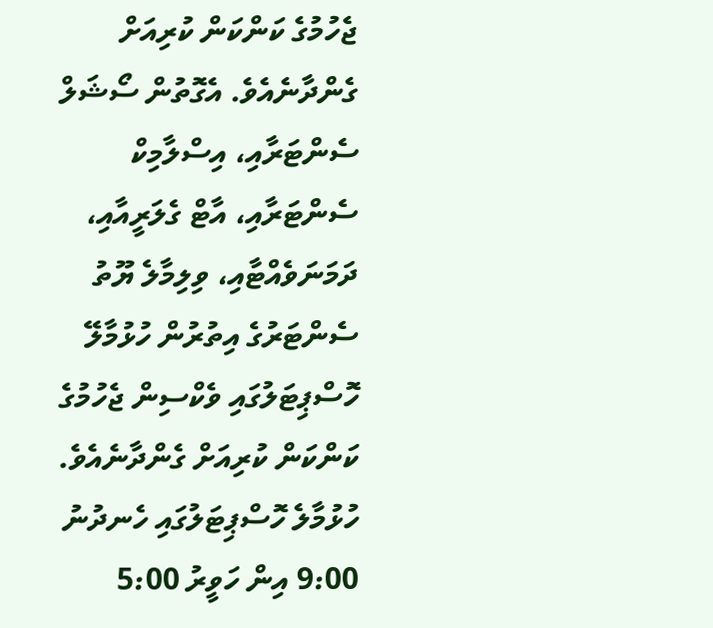ޖެހުމުގެ ކަންކަން ކުރިއަށް ގެންދާނެއެވެ. އެގޮތުން ސޯޝަލް ސެންޓަރާއި، އިސްލާމިކް ސެންޓަރާއި، އާޓް ގެލަރީއާއި، ދަމަނަވެއްޓާއި، ވިލިމާލެ ޔޫތު ސެންޓަރުގެ އިތުރުން ހުޅުމާލޭ ހޮސްޕިޓަލުގައި ވެކްސިން ޖެހުމުގެ ކަންކަން ކުރިއަށް ގެންދާނެއެވެ. ހުޅުމާލެ ހޮސްޕިޓަލުގައި ހެނދުނު 9:00 އިން ހަވީރު 5:00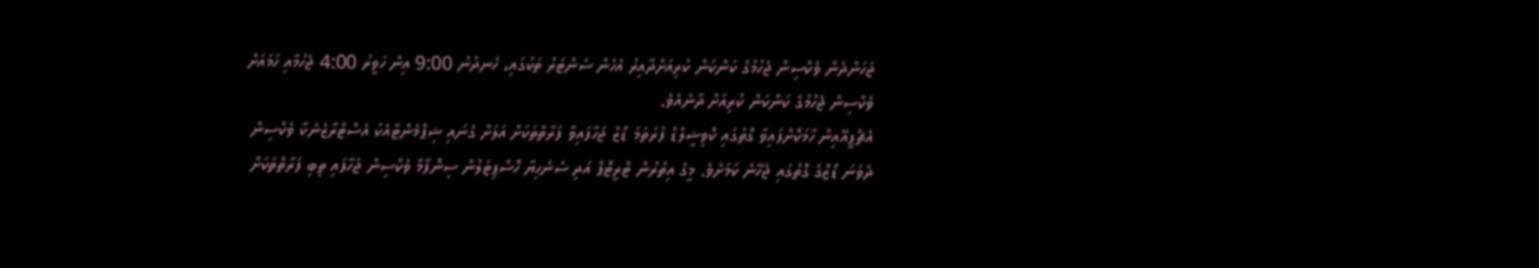ޖަހަންދެން ވެކްސިން ޖެހުމުގެ ކަންކަން ކުރިއަށްދާއިރު އެހެން ސެންޓަރު ތަކުގައި، ހެނދުނު 9:00 އިން ހަވީރު 4:00 ޖެހުމާއި ހަމައަށް ވެކްސިން ޖެހުމުގެ ކަންކަން ކުރިއަށް ދާނެއެވެ.
އެޗްޕީއޭއިން ހާމަކޮށްފައިވާ ގޮތުގައި ކޮވިޝީލްޑް ފުރަތަމަ ޑޯޒް ޖަހާފައިވާ ފަރާތްތަކަށް އަލަށް ގެނައި ޝިޕްމެންޓާއެކު އެސްޓްރާޒެނެކާ ވެކްސިން ދެވަނަ ޑޯޒްގެ ގޮތުގައި ޖެހޭނެ ކަމަށެވެ. މީގެ އިތުރުން ޓްރީޓޮޕް އަދި ސެނެހިޔާ ހޮސްޕިޓަލުން ސިނޮފާމް ވެކްސިން ޖަހާފައި ތިބި ފަރާތްތަކަށް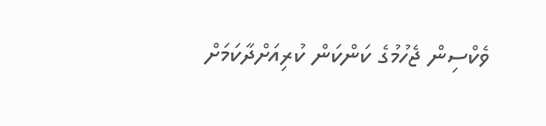ވެކްސިން ޖެހުމުގެ ކަންކަން ކުރިއަށްދާކަމަށް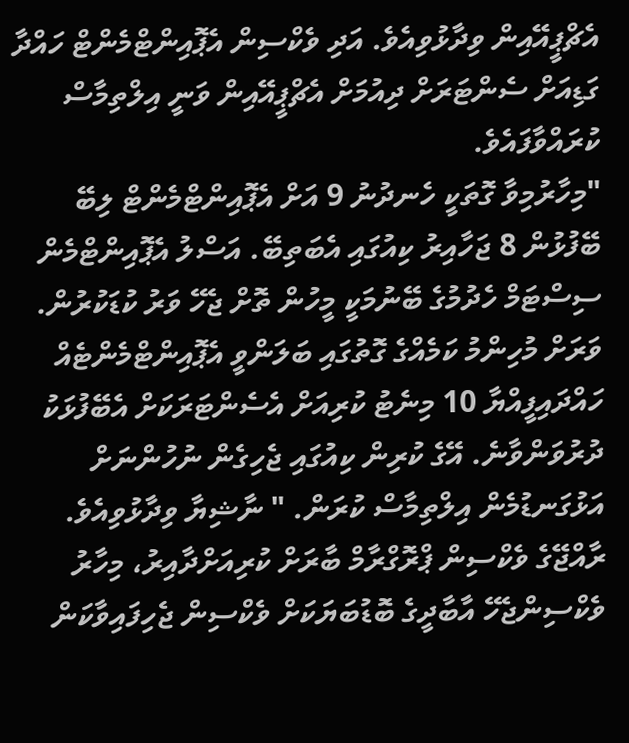އެޗްޕީއޭއިން ވިދާޅުވިއެވެ. އަދި ވެކްސިން އެޕޮއިންޓްމެންޓް ހައްދާ ގަޑިއަށް ސެންޓަރަށް ދިއުމަށް އެޗްޕީއޭއިން ވަނީ އިލްތިމާސް ކުރައްވާފައެވެ.
"މިހާރުމިވާ ގޮތަކީ ހެނދުނު 9 އަށް އެޕޮއިންޓްމެންޓް ލިބޭ ބޭފުޅުން 8 ޖަހާއިރު ކިއުގައި އެބަތިބޭ. އަސްލު އެޕޮއިންޓްމެން ސިސްޓަމް ހެދުމުގެ ބޭނުމަކީ މީހުން ތޮށް ޖެހޭ ވަރު ކުޑަކުރުން. ވަރަށް މުހިންމު ކަމެއްގެ ގޮތުގައި ބަލަންވީ އެޕޮއިންޓްމެންޓެއް ހައްދައިފީއްޔާ 10 މިނެޓު ކުރިއަށް އެސެންޓަރަކަށް އެބޭފުޅަކު ދުރުވަންވާނެ. އޭގެ ކުރިން ކިއުގައި ޖެހިގެން ނުހުންނަށް އަޅުގަނޑުމެން އިލްތިމާސް ކުރަން. " ނާޝިޔާ ވިދާޅުވިއެވެ.
ރާއްޖޭގެ ވެކްސިން ޕްރޮގްރާމް ބާރަށް ކުރިއަށްދާއިރު، މިހާރު ވެކްސިންޖެހޭ އާބާދީގެ ބޮޑުބަޔަކަށް ވެކްސިން ޖެހިފައިވާކަން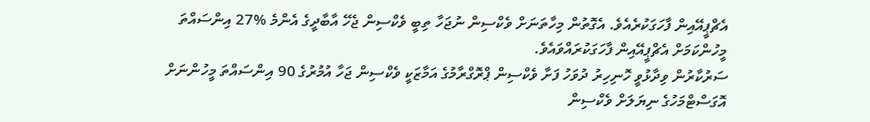އެޗްޕީއޭއިން ފާހަގަކުރެއެވެ. އެގޮތުން މިހާތަނަށް ވެކްސިން ނުޖަހާ ތިބީ ވެކްސިން ޖެހޭ އާބާދީގެ އެންމެ %27 އިންސައްތަ މީހުންކަމަށް އެޗްޕީއޭއިން ފާހަގަކުރައްވައެވެ.
ސަރުކާރުން ވިދާޅުވީ ހޮނިހިރު ދުވަހު ފަށާ ވެކްސިން ޕްރޮގްރާމުގެ އަމާޒަކީ ވެކްސިން ޖަހާ އުމުރުގެ 90 އިންސައްތަ މީހުންނަށް އޮގަސްޓްމަހުގެ ނިޔަލަށް ވެކްސިން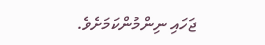ޖަހައި ނިންމުންކަމަށެވެ.